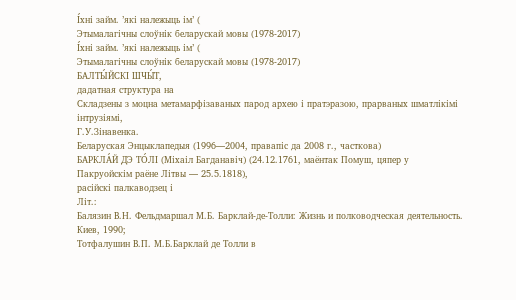І́хні займ. ’які належыць ім’ (
Этымалагічны слоўнік беларускай мовы (1978-2017)
І́хні займ. ’які належыць ім’ (
Этымалагічны слоўнік беларускай мовы (1978-2017)
БАЛТЫ́ЙСКІ ШЧЫ́Т,
дадатная структура на
Складзены з моцна метамарфізаваных парод архею і пратэразою, прарваных шматлікімі інтрузіямі,
Г.У.Зінавенка.
Беларуская Энцыклапедыя (1996—2004, правапіс да 2008 г., часткова)
БАРКЛА́Й ДЭ ТО́ЛІ (Міхаіл Багданавіч) (24.12.1761, маёнтак Помуш, цяпер у Пакруойскім раёне Літвы — 25.5.1818),
расійскі палкаводзец і
Літ.:
Балязин В.Н. Фельдмаршал М.Б. Барклай-де-Толли: Жизнь и полководческая деятельность. Киев, 1990;
Тотфалушин В.П. М.Б.Барклай де Толли в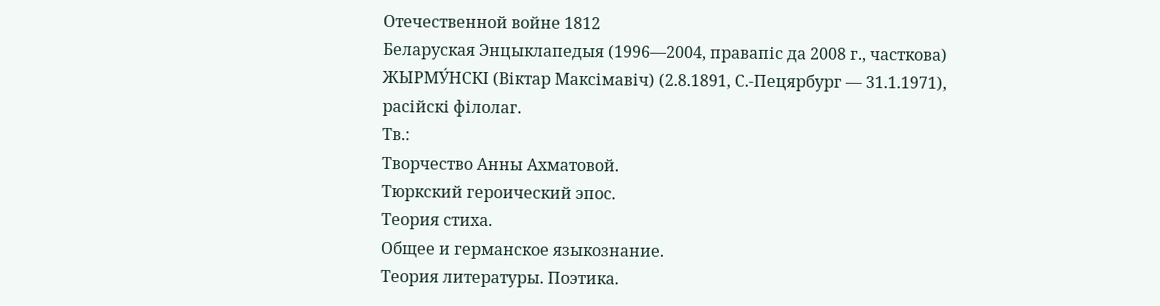Отечественной войне 1812
Беларуская Энцыклапедыя (1996—2004, правапіс да 2008 г., часткова)
ЖЫРМУ́НСКІ (Віктар Максімавіч) (2.8.1891, С.-Пецярбург — 31.1.1971),
расійскі філолаг.
Тв.:
Творчество Анны Ахматовой.
Тюркский героический эпос.
Теория стиха.
Общее и германское языкознание.
Теория литературы. Поэтика.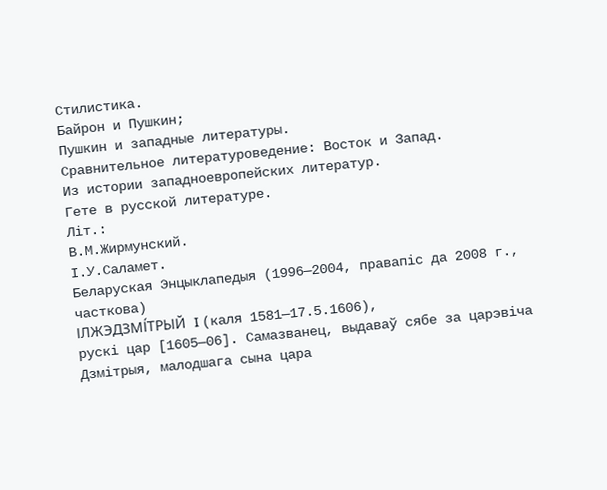Стилистика.
Байрон и Пушкин;
Пушкин и западные литературы.
Сравнительное литературоведение: Восток и Запад.
Из истории западноевропейских литератур.
Гете в русской литературе.
Літ.:
В.М.Жирмунский.
І.У.Саламет.
Беларуская Энцыклапедыя (1996—2004, правапіс да 2008 г., часткова)
ІЛЖЭДЗМІ́ТРЫЙ I (каля 1581—17.5.1606),
рускі цар [1605—06]. Самазванец, выдаваў сябе за царэвіча Дзмітрыя, малодшага сына цара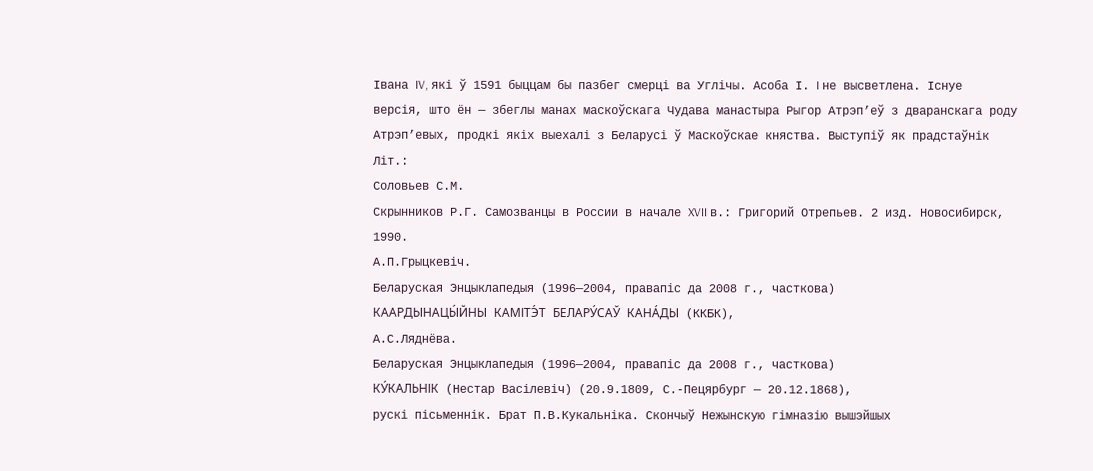Івана IV, які ў 1591 быццам бы пазбег смерці ва Углічы. Асоба І. I не высветлена. Існуе версія, што ён — збеглы манах маскоўскага Чудава манастыра Рыгор Атрэп’еў з дваранскага роду Атрэп’евых, продкі якіх выехалі з Беларусі ў Маскоўскае княства. Выступіў як прадстаўнік
Літ.:
Соловьев С.М.
Скрынников Р.Г. Самозванцы в России в начале XVII в.: Григорий Отрепьев. 2 изд. Новосибирск, 1990.
А.П.Грыцкевіч.
Беларуская Энцыклапедыя (1996—2004, правапіс да 2008 г., часткова)
КААРДЫНАЦЫ́ЙНЫ КАМІТЭ́Т БЕЛАРУ́САЎ КАНА́ДЫ (ККБК),
А.С.Ляднёва.
Беларуская Энцыклапедыя (1996—2004, правапіс да 2008 г., часткова)
КУ́КАЛЬНІК (Нестар Васілевіч) (20.9.1809, С.-Пецярбург — 20.12.1868),
рускі пісьменнік. Брат П.В.Кукальніка. Скончыў Нежынскую гімназію вышэйшых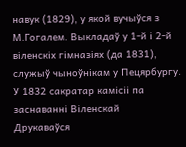навук (1829), у якой вучыўся з М.Гогалем. Выкладаў у 1-й і 2-й віленскіх гімназіях (да 1831), служыў чыноўнікам у Пецярбургу. У 1832 сакратар камісіі па заснаванні Віленскай
Друкаваўся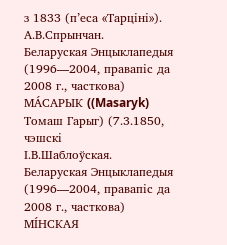з 1833 (п’еса «Тарціні»).
А.В.Спрынчан.
Беларуская Энцыклапедыя (1996—2004, правапіс да 2008 г., часткова)
МА́САРЫК ((Masaryk) Томаш Гарыг) (7.3.1850,
чэшскі
І.В.Шаблоўская.
Беларуская Энцыклапедыя (1996—2004, правапіс да 2008 г., часткова)
МІ́НСКАЯ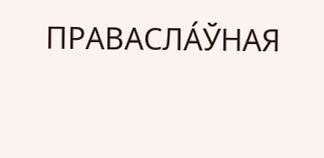ПРАВАСЛА́ЎНАЯ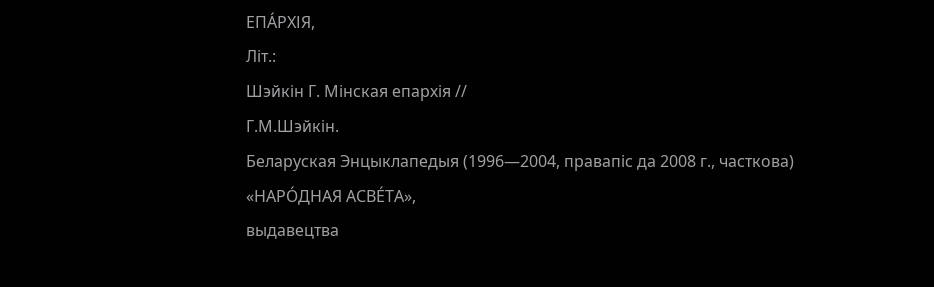ЕПА́РХІЯ,
Літ.:
Шэйкін Г. Мінская епархія //
Г.М.Шэйкін.
Беларуская Энцыклапедыя (1996—2004, правапіс да 2008 г., часткова)
«НАРО́ДНАЯ АСВЕ́ТА»,
выдавецтва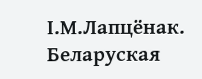І.М.Лапцёнак.
Беларуская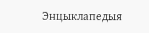Энцыклапедыя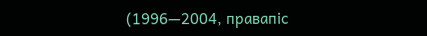(1996—2004, правапіс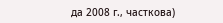да 2008 г., часткова)